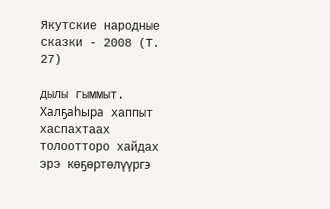Якутские народные сказки - 2008 (Т. 27)

дылы гыммыт. Халҕаһыра хаппыт хаспахтаах толоотторо хайдах эрэ көҕөртөлүүргэ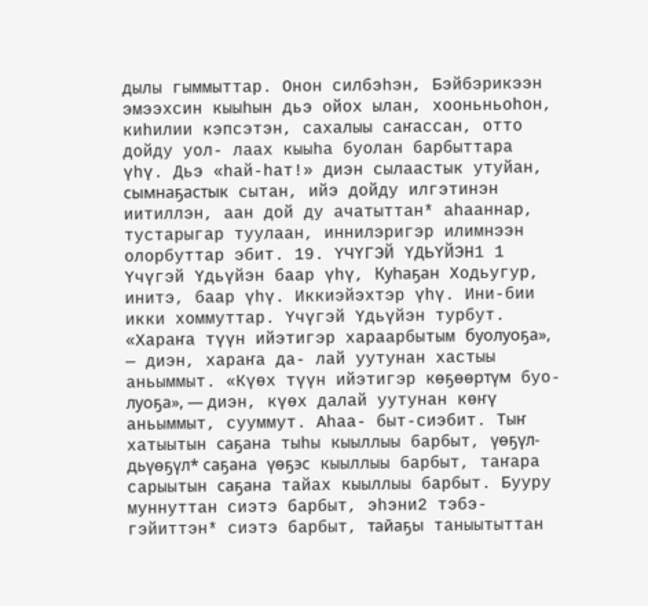дылы гыммыттар. Онон силбэһэн, Бэйбэрикээн эмээхсин кыыһын дьэ ойох ылан, хооньньоһон, киһилии кэпсэтэн, сахалыы саҥассан, отто дойду уол- лаах кыыһа буолан барбыттара үһү. Дьэ «һай-һат!» диэн сылаастык утуйан, сымнаҕастык сытан, ийэ дойду илгэтинэн иитиллэн, аан дой ду ачатыттан* аһааннар, тустарыгар туулаан, иннилэригэр илимнээн олорбуттар эбит. 19. ҮЧҮГЭЙ ҮДЬҮЙЭН1 1 Үчүгэй Үдьүйэн баар үһү, Куһаҕан Ходьугур, инитэ, баар үһү. Иккиэйэхтэр үһү. Ини-бии икки хоммуттар. Үчүгэй Үдьүйэн турбут. «Хараҥа түүн ийэтигэр хараарбытым буолуоҕа», — диэн, хараҥа да- лай уутунан хастыы аньыммыт. «Күөх түүн ийэтигэр көҕөөртүм буо- луоҕа», — диэн, күөх далай уутунан көҥү аньыммыт, сууммут. Аһаа- быт-сиэбит. Тыҥ хатыытын саҕана тыһы кыыллыы барбыт, үөҕүл- дьүөҕүл* саҕана үөҕэс кыыллыы барбыт, таҥара сарыытын саҕана тайах кыыллыы барбыт. Бууру муннуттан сиэтэ барбыт, эһэни2 тэбэ- гэйиттэн* сиэтэ барбыт, тайаҕы таныытыттан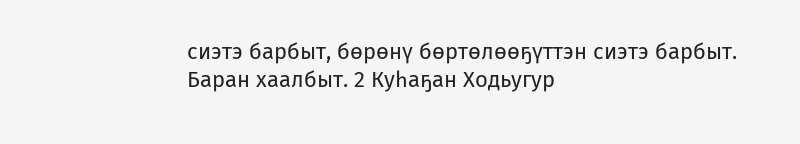сиэтэ барбыт, бөрөнү бөртөлөөҕүттэн сиэтэ барбыт. Баран хаалбыт. 2 Куһаҕан Ходьугур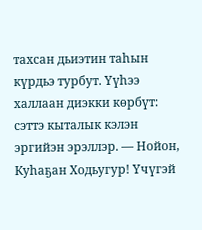тахсан дьиэтин таһын күрдьэ турбут. Үүһээ халлаан диэкки көрбүт: сэттэ кыталык кэлэн эргийэн эрэллэр. — Нойон, Куһаҕан Ходьугур! Үчүгэй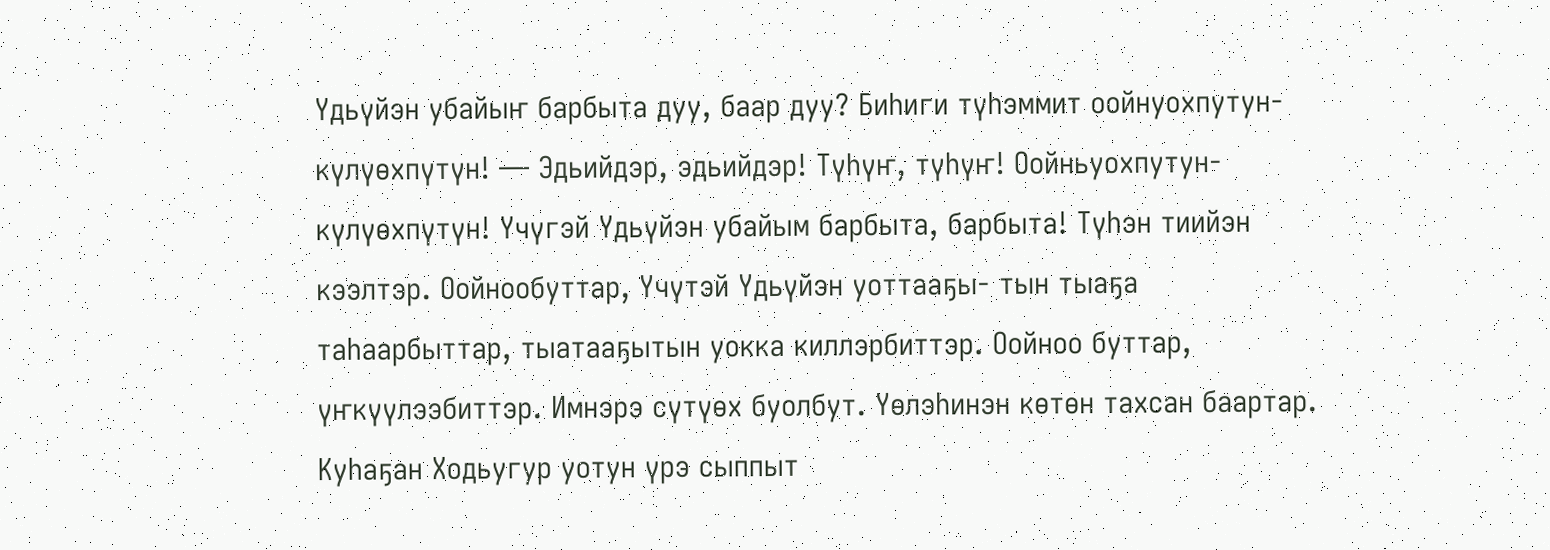Үдьүйэн убайыҥ барбыта дуу, баар дуу? Биһиги түһэммит оойнуохпутун-күлүөхпүтүн! — Эдьийдэр, эдьийдэр! Түһүҥ, түһүҥ! Оойньуохпутун-күлүөхпүтүн! Үчүгэй Үдьүйэн убайым барбыта, барбыта! Түһэн тиийэн кээлтэр. Оойнообуттар, Үчүтэй Үдьүйэн уоттааҕы- тын тыаҕа таһаарбыттар, тыатааҕытын уокка киллэрбиттэр. Оойноо буттар, үҥкүүлээбиттэр. Имнэрэ сүтүөх буолбут. Үөлэһинэн көтөн тахсан баартар. Куһаҕан Ходьугур уотун үрэ сыппыт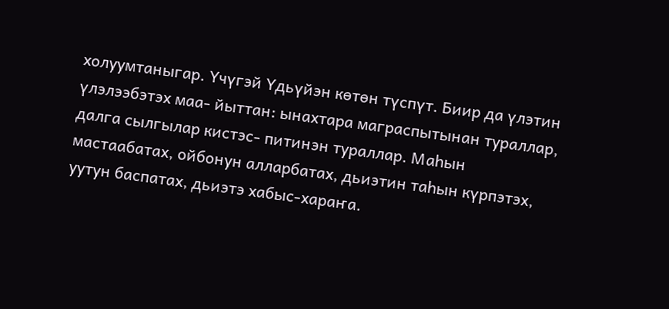холуумтаныгар. Үчүгэй Үдьүйэн көтөн түспүт. Биир да үлэтин үлэлээбэтэх маа- йыттан: ынахтара маграспытынан тураллар, далга сылгылар кистэс- питинэн тураллар. Маһын мастаабатах, ойбонун алларбатах, дьиэтин таһын күрпэтэх, уутун баспатах, дьиэтэ хабыс-хараҥа.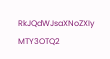RkJQdWJsaXNoZXIy MTY3OTQ2